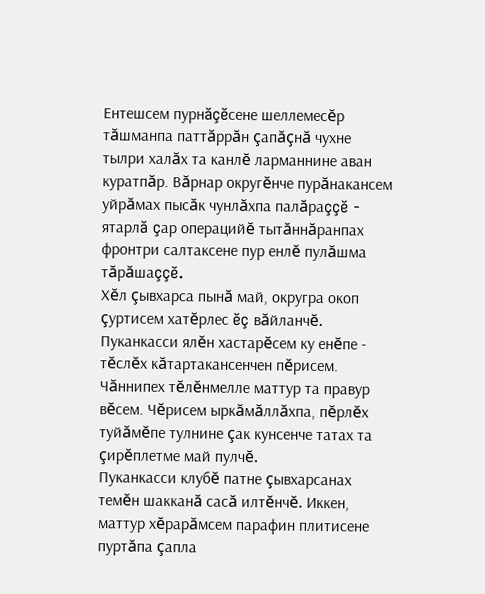Ентешсем пурнăçĕсене шеллемесĕр тăшманпа паттăррăн çапăçнă чухне тылри халăх та канлĕ ларманнине аван куратпăр. Вăрнар округĕнче пурăнакансем уйрăмах пысăк чунлăхпа палăраççĕ - ятарлă çар операцийĕ тытăннăранпах фронтри салтаксене пур енлĕ пулăшма тăрăшаççĕ.
Хĕл çывхарса пынă май, округра окоп çуртисем хатĕрлес ĕç вăйланчĕ. Пуканкасси ялĕн хастарĕсем ку енĕпе - тĕслĕх кăтартакансенчен пĕрисем. Чăннипех тĕлĕнмелле маттур та правур вĕсем. Чĕрисем ыркăмăллăхпа, пĕрлĕх туйăмĕпе тулнине çак кунсенче татах та çирĕплетме май пулчĕ.
Пуканкасси клубĕ патне çывхарсанах темĕн шакканă сасă илтĕнчĕ. Иккен, маттур хĕрарăмсем парафин плитисене пуртăпа çапла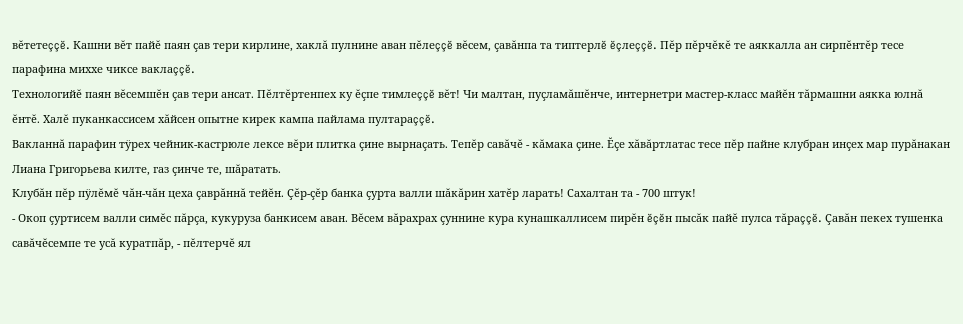вĕтетеççĕ. Кашни вĕт пайĕ паян çав тери кирлине, хаклă пулнине аван пĕлеççĕ вĕсем, çавăнпа та типтерлĕ ĕçлеççĕ. Пĕр пĕрчĕкĕ те аяккалла ан сирпĕнтĕр тесе парафина миххе чиксе ваклаççĕ.
Технологийĕ паян вĕсемшĕн çав тери ансат. Пĕлтĕртенпех ку ĕçпе тимлеççĕ вĕт! Чи малтан, пуçламăшĕнче, интернетри мастер-класс майĕн тăрмашни аякка юлнă ĕнтĕ. Халĕ пуканкассисем хăйсен опытне кирек кампа пайлама пултараççĕ.
Вакланнă парафин тÿрех чейник-кастрюле лексе вĕри плитка çине вырнаçать. Тепĕр савăчĕ - кăмака çине. Ĕçе хăвăртлатас тесе пĕр пайне клубран инçех мар пурăнакан Лиана Григорьева килте, газ çинче те, шăратать.
Клубăн пĕр пÿлĕмĕ чăн-чăн цеха çаврăннă тейĕн. Çĕр-çĕр банка çурта валли шăкăрин хатĕр ларать! Сахалтан та - 700 штук!
- Окоп çуртисем валли симĕс пăрçа, кукуруза банкисем аван. Вĕсем вăрахрах çуннине кура кунашкаллисем пирĕн ĕçĕн пысăк пайĕ пулса тăраççĕ. Çавăн пекех тушенка савăчĕсемпе те усă куратпăр, - пĕлтерчĕ ял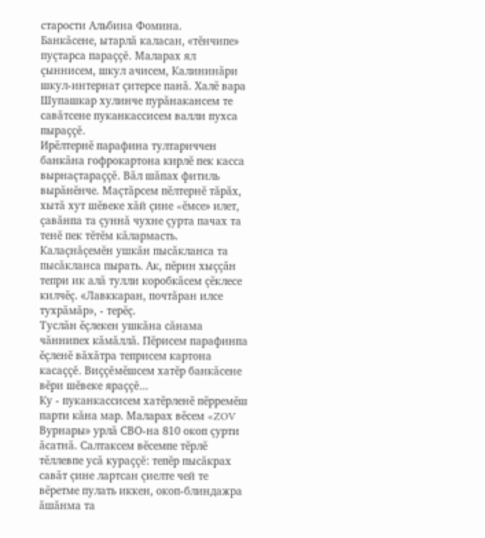старости Альбина Фомина.
Банкăсене, ытарлă каласан, «тĕнчипе» пуçтарса параççĕ. Маларах ял çыннисем, шкул ачисем, Калининăри шкул-интернат çитерсе панă. Халĕ вара Шупашкар хулинче пурăнакансем те савăтсене пуканкассисем валли пухса пыраççĕ.
Ирĕлтернĕ парафина тултариччен банкăна гофрокартона кирлĕ пек касса вырнаçтараççĕ. Вăл шăпах фитиль вырăнĕнче. Маçтăрсем пĕлтернĕ тăрăх, хытă хут шĕвеке хăй çине «ĕмсе» илет, çавăнпа та çуннă чухне çурта пачах та тенĕ пек тĕтĕм кăлармасть.
Калаçнăçемĕн ушкăн пысăкланса та пысăкланса пырать. Ак, пĕрин хыççăн тепри ик алă тулли коробкăсем çĕклесе килчĕç. «Лавккаран, почтăран илсе тухрăмăр», - терĕç.
Туслăн ĕçлекен ушкăна сăнама чăннипех кăмăллă. Пĕрисем парафинпа ĕçленĕ вăхăтра теприсем картона касаççĕ. Виççĕмĕшсем хатĕр банкăсене вĕри шĕвеке яраççĕ...
Ку - пуканкассисем хатĕрленĕ пĕрремĕш парти кăна мар. Маларах вĕсем «ZOV Вурнары» урлă СВО-на 810 окоп çурти ăсатнă. Салтаксем вĕсемпе тĕрлĕ тĕллевпе усă кураççĕ: тепĕр пысăкрах савăт çине лартсан çиелте чей те вĕретме пулать иккен, окоп-блиндажра ăшăнма та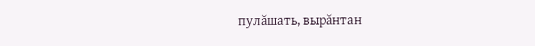пулăшать, вырăнтан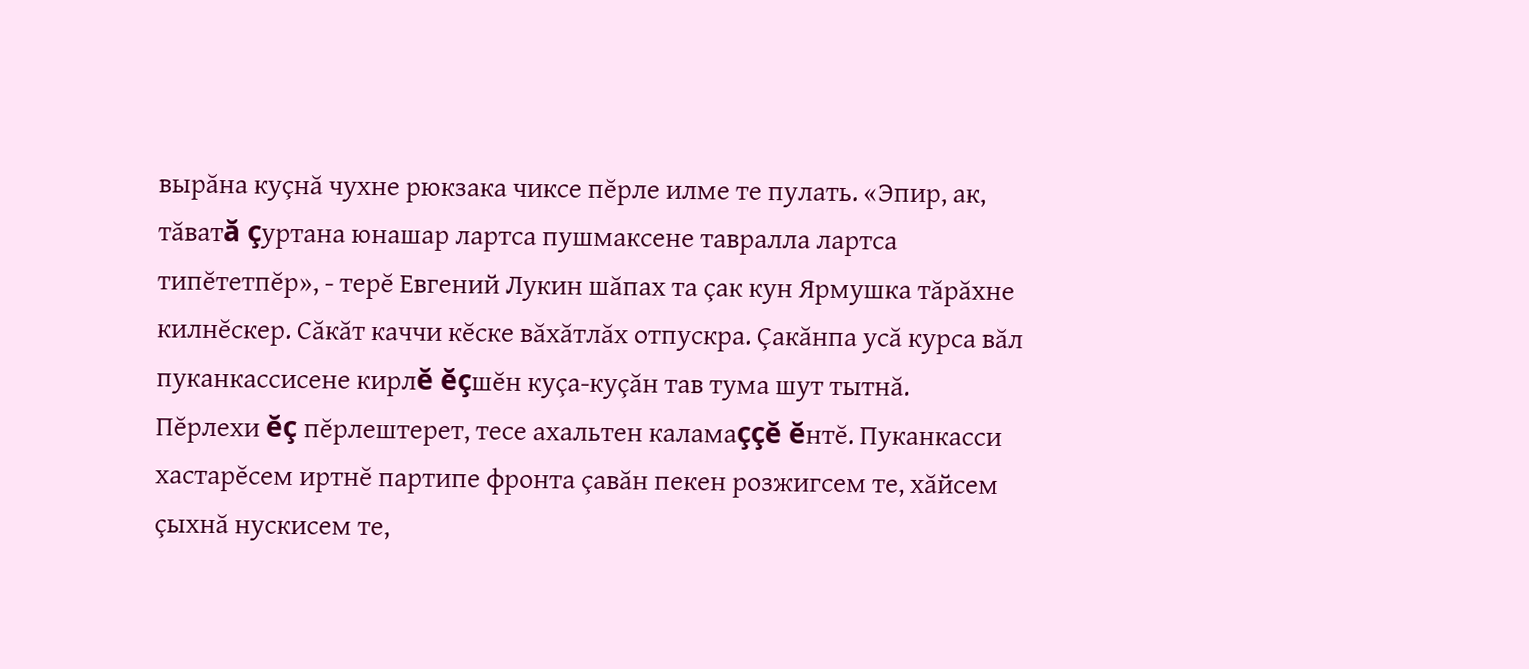вырăна куçнă чухне рюкзака чиксе пĕрле илме те пулать. «Эпир, ак, тăватă çуртана юнашар лартса пушмаксене тавралла лартса типĕтетпĕр», - терĕ Евгений Лукин шăпах та çак кун Ярмушка тăрăхне килнĕскер. Сăкăт каччи кĕске вăхăтлăх отпускра. Çакăнпа усă курса вăл пуканкассисене кирлĕ ĕçшĕн куçа-куçăн тав тума шут тытнă.
Пĕрлехи ĕç пĕрлештерет, тесе ахальтен каламаççĕ ĕнтĕ. Пуканкасси хастарĕсем иртнĕ партипе фронта çавăн пекен розжигсем те, хăйсем çыхнă нускисем те,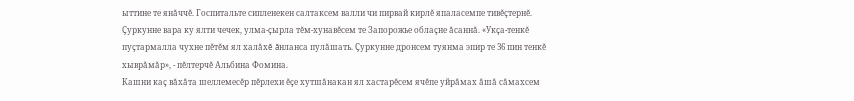ыттине те янăччĕ. Госпитальте сипленекен салтаксем валли чи пирвай кирлĕ япаласемпе тивĕçтернĕ. Çуркунне вара ку ялти чечек, улма-çырла тĕм-хунавĕсем те Запорожье облаçне ăсаннă. «Укçа-тенкĕ пуçтармалла чухне пĕтĕм ял халăхĕ ăнланса пулăшать. Çуркунне дронсем туянма эпир те 36 пин тенкĕ хыврăмăр», - пĕлтерчĕ Альбина Фомина.
Кашни каç вăхăта шеллемесĕр пĕрлехи ĕçе хутшăнакан ял хастарĕсем ячĕпе уйрăмах ăшă сăмахсем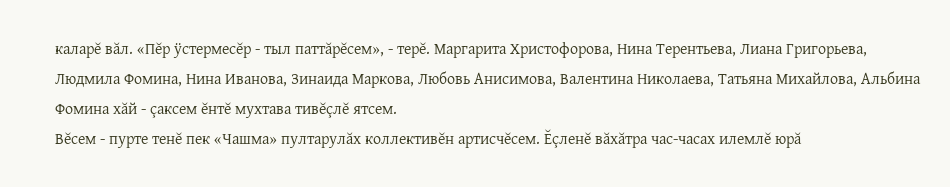каларĕ вăл. «Пĕр ÿстермесĕр - тыл паттăрĕсем», - терĕ. Маргарита Христофорова, Нина Терентьева, Лиана Григорьева, Людмила Фомина, Нина Иванова, Зинаида Маркова, Любовь Анисимова, Валентина Николаева, Татьяна Михайлова, Альбина Фомина хăй - çаксем ĕнтĕ мухтава тивĕçлĕ ятсем.
Вĕсем - пурте тенĕ пек «Чашма» пултарулăх коллективĕн артисчĕсем. Ĕçленĕ вăхăтра час-часах илемлĕ юрă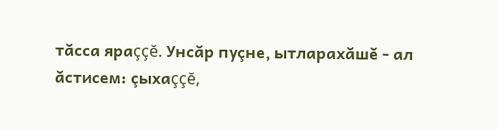тăсса яраççĕ. Унсăр пуçне, ытларахăшĕ - ал ăстисем: çыхаççĕ,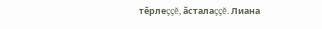тĕрлеççĕ, ăсталаççĕ. Лиана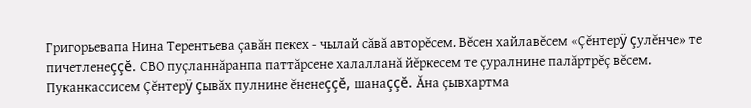Григорьевапа Нина Терентьева çавăн пекех - чылай сăвă авторĕсем. Вĕсен хайлавĕсем «Çĕнтерÿ çулĕнче» те пичетленеççĕ. СВО пуçланнăранпа паттăрсене халалланă йĕркесем те çуралнине палăртрĕç вĕсем.
Пуканкассисем Çĕнтерÿ çывăх пулнине ĕненеççĕ, шанаççĕ. Ăна çывхартма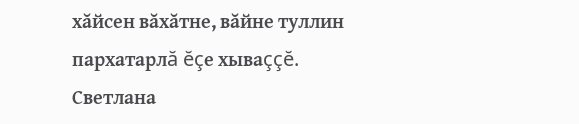хăйсен вăхăтне, вăйне туллин пархатарлă ĕçе хываççĕ.
Светлана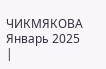ЧИКМЯКОВА
Январь 2025 |